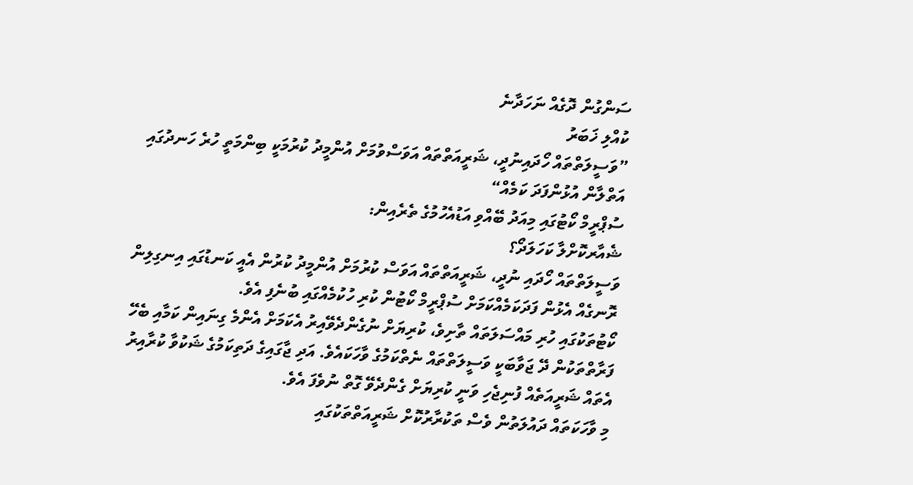ސަންގުން ދޮގެއް ނަހަދާނެ
ކުއްލި ޚަބަރު
”ވަސީލަތްތައް ހޯދައިނުދީ، ޝަރީއަތްތައް އަވަސްވުމަށް އުންމީދު ކުރުމަކީ ބިންމަތީ ހުރެ ހަނދުގައި އަތްލާން އުޅުންފަދަ ކަމެއް“
ސުޕްރީމް ކޯޓުގައި މިއަދު ބޭއްވި އަޑުއެހުމުގެ ތެރެއިން:
ޝެއާރކޮށްލާ ކަހަލަދޯ؟
ވަސީލަތްތައް ހޯދައި ނުދީ، ޝަރީއަތްތައް އަވަސް ކުރުމަށް އުންމީދު ކުރުން އެއީ ކަނޑުގައި އިނގިލިން ރޮނގެއް އެޅުން ފަދަކަމެއްކަމަށް ސުޕްރީމް ކޯޓުން ކުރި ހުކުމެއްގައި ބުނެފި އެވެ.
ކޯޓުތަކުގައި ހުރި މައްސަލަތައް ތާށިވެ، ކުރިޔަށް ނުގެންދެވޭއިރު އެކަމަށް އެންމެ ގިނައިން ކަމާއި ބެހޭ ފަރާތްތަކުން ދޭ ޖަވާބަކީ ވަސީލަތްތައް ނެތްކަމުގެ ވާހަކައެވެ. އަދި ޖާގައިގެ ދަތިކަމުގެ ޝަކުވާ ކުރާއިރު އެތައް ޝަރީއަތެއް ފުނިޖެހި ވަނީ ކުރިޔަށް ގެންދެވޭ ގޮތް ނުވެފަ އެވެ.
މި ވާހަކަތައް ދައުލަތުން ވެސް ތަކުރާރުކޮށް ޝަރީއަތްތަކުގައި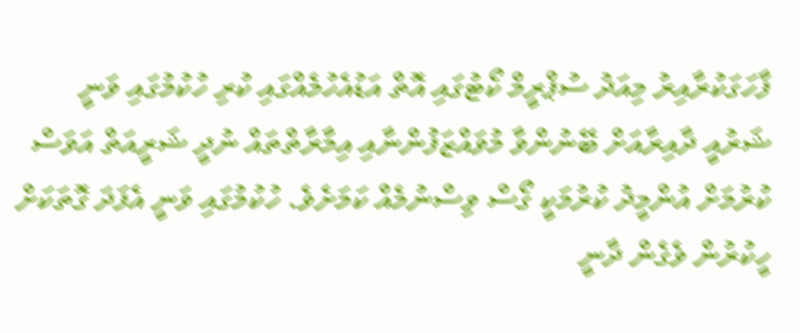ފާހަގަކުރާއިރު މިއަދު ސުޕްރީމް ކޯޓުގައި އޮތް އަޑުއެހުމެއްގައި ކުރި ހުކުމުގައި ވަނީ ޝަރުއީ ދާއިރާއަށް ބޭނުންވާ މުވައްޒަފުންނާއި އިމާރާތްތައް ނުދީ ޝަރީއަތް އަވަސް ކުރުމަށް އުންމީދު ކުރުމަކީ ގޯސް ވިސްނުމެއް ކަމަށެވެ. ހުކުމުގައި ވަނީ އެފަދަ ގޮތަކަށް ހީކުރުން ވެގެން ދާނީ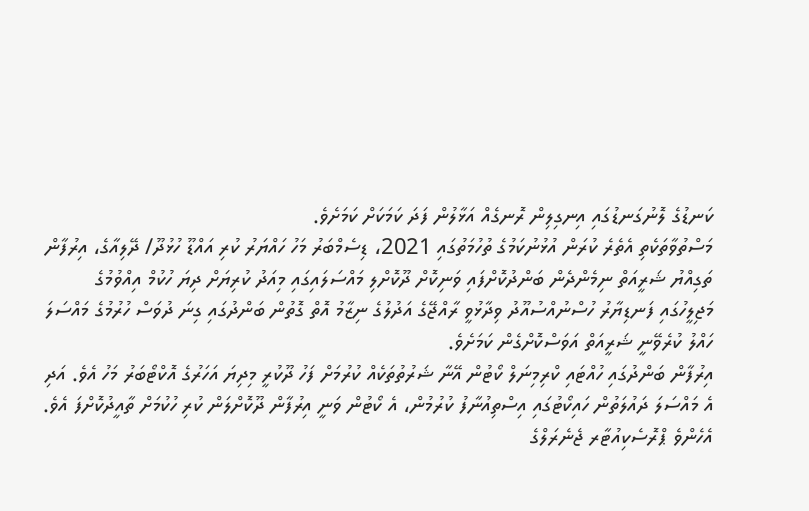ކަނޑުގެ ލޮނުގަނޑުގައި އިނގިލިން ރޮނގެއް އަޅާލުން ފަދަ ކަމަކަށް ކަމަށެވެ.
މަސްތުވާތަކެތި އެތެރެ ކުރަން އުޅުނުކަމުގެ ތުހުމަތުގައި 2021، ޑިސެމްބަރު މަހު ހައްޔަރު ކުރި އައްޑޫ ހުޅުދޫ/ ދޭލިއާގެ، އިރުފާން ތަގިއްޔު ޝަރީއަތް ނިމެންދެން ބަންދުކޮށްފައި ވަނިކޮށް ދޫކޮށްލި މައްސަލައިގައި މިއަދު ކުރިޔަށް ދިޔަ ހުކުމް އިއްވުމުގެ މަޖިލީހުގައި ފަނޑިޔާރު ހުސްނުއްސުއޫދު ވިދާޅުވީ ރާއްޖޭގެ އަދުލުގެ ނިޒާމު އޮތް ގޮތުން ބަންދުގައި ގިނަ ދުވަސް ހުރުމުގެ މައްސަލަ ހައްލު ކުރެވޭނީ ޝަރީއަތް އަވަސްކޮށްގެން ކަމަށެވެ.
އިރުފާން ބަންދުގައި ހުއްޓައި ކްރިމިނަލް ކޯޓުން އޭނާ ޝަރުތުތަކެއް ކުރުމަށް ފަހު ދޫކުރީ މިދިޔަ އަހަރުގެ އޮކްޓޯބަރު މަހު އެވެ. އަދި އެ މައްސަލަ ދައުލަތުން ހައިކޯޓުގައި އިސްތިއުނާފު ކުރުމުން، އެ ކޯޓުން ވަނީ އިރުފާން ދޫކޮށްލަން ކުރި ހުކުމަށް ތާއީދުކޮށްފަ އެވެ. އެހެންވެ ޕްރޮސެކިއުޓާރ ޖެނެރަލްގެ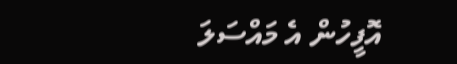އޮފީހުން އެ މައްސަލަ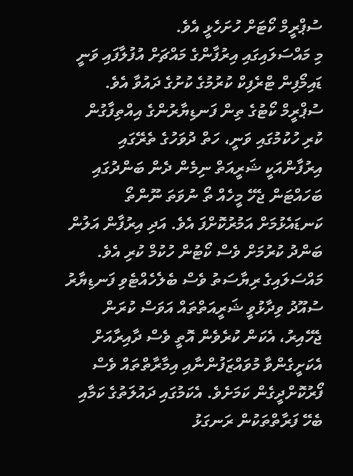ސުޕްރީމް ކޯޓަށް ހުށަހެޅީ އެވެ.
މި މައްސަލައިގައި އިރުފާންގެ މައްޗަށް އުފުލާފައި ވަނީ ޑައިމޯފިން ޓްރެފިކް ކުރުމުގެ ކުށުގެ ދައުވާ އެވެ.
ސުޕްރީމް ކޯޓުގެ ތިން ފަނޑިޔާރުންގެ އިއްތިފާގުން ކުރި ހުކުމުގައި ވަނީ، ހަތް ދުވަހުގެ ތެރޭގައި އިރުފާންއަކީ ޝަރީއަތް ނިމެން ދެން ބަންދުގައި ބަހައްޓަން ޖެހޭ މީހެއް ތޯ ނުވަތަ ނޫންތޯ ކަނޑައެޅުމަށް އަމުރުކޮށްފަ އެވެ. އަދި އިރުފާން އަލުން ބަންދު ކުރުމަށް ވެސް ކޯޓުން ހުކުމް ކުރި އެވެ.
މައްސަލައިގެ ރިޔާސަތު ވެސް ބެލެހެއްޓެވި ފަނޑިޔާރު ސުއޫދު ވިދާޅުވީ ޝަރީއަތްތައް އަވަސް ކުރަން ޖެހޭއިރު، އެކަން ކުރެވެން އޮތީ ވެސް ދާއިރާއަށް އެކަށީގެންވާ މުވައްޒަފުންނާއި އިމާރާތްތައް ވެސް ފޯރުކޮށްދީގެން ކަމަށެވެ. އެކަމުގައި ދައުލަތުގެ ކަމާއި ބެހޭ ފަރާތްތަކުން ރަނގަޅު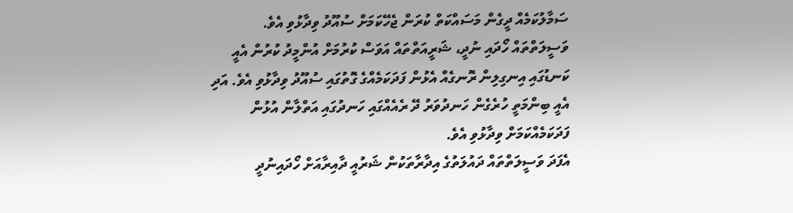ސަމާލުކަމެއް ދީގެން މަސައްކަތް ކުރަން ޖެހޭކަމަށް ސުއޫދު ވިދާޅުވި އެވެ.
ވަސީލަތްތައް ހޯދައި ނުދީ، ޝަރީއަތްތައް އަވަސް ކުރުމަށް އުންމީދު ކުރުން އެއީ ކަނޑުގައި އިނގިލިން ރޮނގެއް އެޅުން ފަދަކަމެއްގެ ގޮތުގައި ސުއޫދު ވިދާޅުވި އެވެ. އަދި އެއީ ބިންމަތީ ހުރެގެން ހަނދުވަރު ދޭ ރެއެއްގައި ހަނދުގައި އަތްލާން އުޅުން ފަދަކަމެއްކަމަށް ވިދާޅުވި އެވެ.
އެފަދަ ވަސީލަތްތައް ދައުލަތުގެ އިދާރާތަކުން ޝަރުއީ ދާއިރާއަށް ހޯދައިނުދީ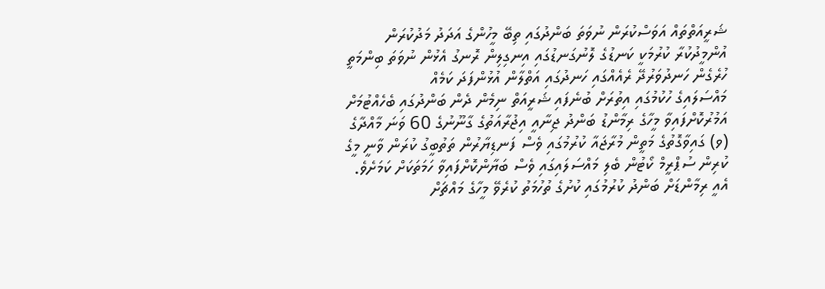ޝަރީއަތްތައް އަވަސްކުރަން ނުވަތަ ބަންދުގައި ތިބޭ މީހުންގެ އަދަދު މަދުކުރަން އުންމީދުކުރާ ކުރުމަކީ ކަނޑުގެ ލޮނުގަނޑުގައި އިނގިލިން ރޮނގު އެޅުން ނުވަތަ ބިންމަތީ ހުރެގެން ހަނދުވަރުދޭ ރެއެއްގައި ހަނދުގައި އަތްލާން އުޅުންފަދަ ކަމެއް
މައްސަލައިގެ ހުކުމުގައި އިތުރަށް ބުނެފައި ޝަރީއަތް ނިމެން ދެން ބަންދުގައި ބެހެއްޓުމަށް އަމުރުކޮށްފައިވާ މީހާގެ ރިމާންޑު ބަންދު ޖިނާއީ އިޖުރާއަތުގެ ގާނޫނުގެ 60 ވަނަ މާއްދާގެ (ވ) ގައިވާގޮތުގެ މަތީން މުރާޖައާ ކުރުމުގައި ވެސް ފަނޑިޔާރުން ތަތުބީގު ކުރަން ވާނީ މީގެ ކުރިން ސުޕްރީމް ކޯޓުން ބެލި މައްސަލައިގައި ވެސް ބަޔާންކޮށްފައިވާ ހަމަތަކަށް ކަމަށެވެ.
އެއީ ރިމާންޑަށް ބަންދު ކުރުމުގައި ކުށުގެ ތުހުމަތު ކުރެވޭ މީހާގެ މައްޗަށް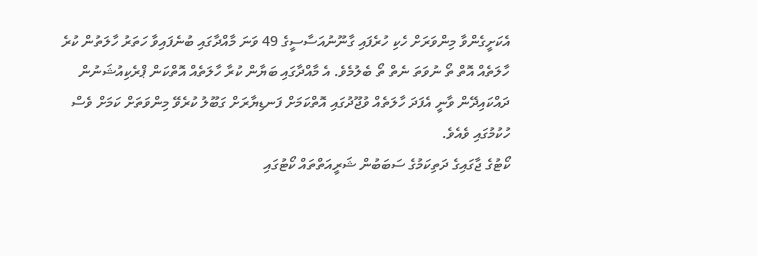އެކަށީގެންވާ މިންވަރަށް ހެކި ހުރެފައި ގާނޫނުއަސާސީގެ 49 ވަނަ މާއްދާގައި ބުނެފައިވާ ހަތަރު ހާލަތުން ކުރެ ހާލަތެއް އޮތް ތޯ ނުވަތަ ނެތް ތޯ ބެލުމެވެ. އެ މާއްދާގައި ބަޔާން ކުރާ ހާލަތެއް އޮތްކަން ޕްރެކިއުޝަނުން ދައްކައިދޭން ވާނީ އެފަދަ ހާލަތެއް ވުޖޫދުގައި އޮތްކަމަށް ފަނޑިޔާރަށް ގަބޫލު ކުރެވޭ މިންވަތަށް ކަމަށް ވެސް ހުކުމުގައި ވެއެވެ.
ކޯޓުގެ ޖާގައިގެ ދަތިކަމުގެ ސަބަބުން ޝަރީއަތްތައް ކޯޓުގައި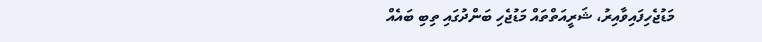މަޑުޖެހިފައިވާއިރު، ޝަރީއަތްތައް މަޑުޖެހި ބަންދުގައި ތިބި ބައެއް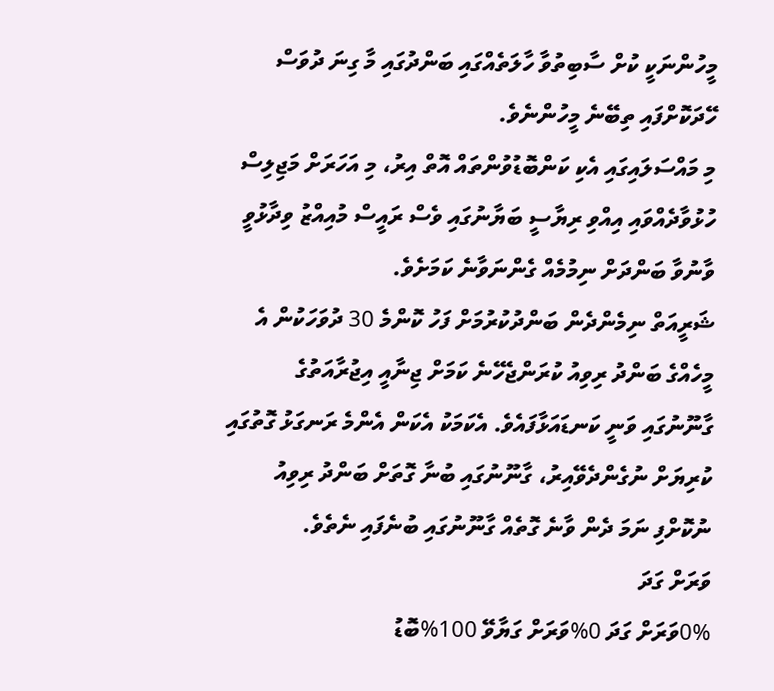މީހުންނަކީ ކުށް ސާބިތުވާ ހާލަތެއްގައި ބަންދުގައި މާ ގިނަ ދުވަސް ހޭދަކޮށްފައި ތިބޭނެ މީހުންނެވެ.
މި މައްސަލައިގައި އެކި ކަންބޮޑުވުންތައް އޮތް އިރު، މި އަހަރަށް މަޖިލިސް ހުޅުވާދެއްވައި އިއްވި ރިޔާސީ ބަޔާނުގައި ވެސް ރައީސް މުއިއްޒު ވިދާޅުވީ ވާނުވާ ބަންދަށް ނިމުމެއް ގެންނަވާނެ ކަމަށެވެ.
ޝަރީއަތް ނިމެންދެން ބަންދުކުރުމަށް ފަހު ކޮންމެ 30 ދުވަހަކުން އެ މީހެއްގެ ބަންދު ރިވިއު ކުރަންޖެހޭނެ ކަމަށް ޖިނާއީ އިޖުރާއަތުގެ ގާނޫނުގައި ވަނީ ކަނޑައަޅާފައެވެ. އެކަމަކު އެކަން އެންމެ ރަނގަޅު ގޮތުގައި ކުރިޔަށް ނުގެންދެވޭއިރު، ގާނޫނުގައި ބުނާ ގޮތަށް ބަންދު ރިވިއު ނުކޮށްފި ނަމަ ދެން ވާނެ ގޮތެއް ގާނޫނުގައި ބުނެފައި ނެތެވެ.
ވަރަށް ގަދަ
0%ވަރަށް ގަދަ 0%ވަރަށް ގަޔާވޭ 100%ބޮޑު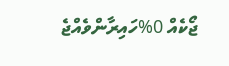ޖޯކެއް 0%ހައިރާންވެއްޖެ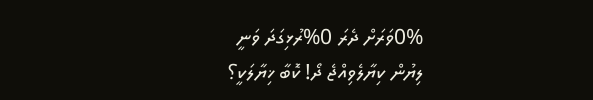0%ވަރަށް ދެރަ 0%ރުޅިގަދަ ވަނީ
ލިޔުން ކިޔާލެވިއްޖެ ދޯ! ކޮބާ ޚިޔާލަކީ؟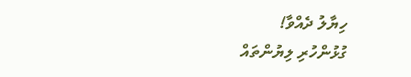ހިޔާލު ދެއްވާ!
ގުޅުންހުރި ލިޔުންތައް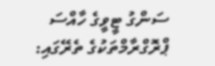ސަންގު ޓީވީގެ ހާއްސަ ޕްރޮގްރާމްތަކުގެ ތެރޭގައި: